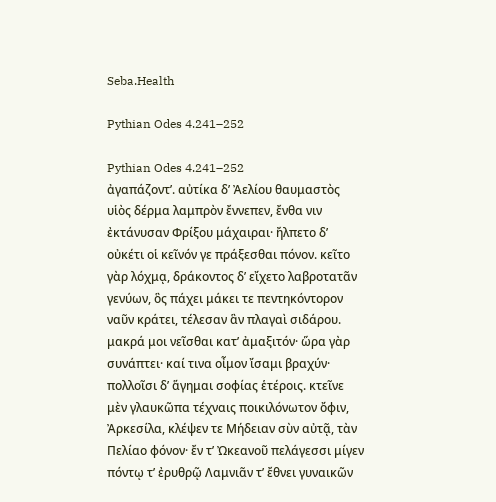Seba.Health

Pythian Odes 4.241–252

Pythian Odes 4.241–252
ἀγαπάζοντʼ. αὐτίκα δʼ Ἀελίου θαυμαστὸς υἱὸς δέρμα λαμπρὸν ἔννεπεν, ἔνθα νιν ἐκτάνυσαν Φρίξου μάχαιραι· ἤλπετο δʼ οὐκέτι οἱ κεῖνόν γε πράξεσθαι πόνον. κεῖτο γὰρ λόχμᾳ, δράκοντος δʼ εἴχετο λαβροτατᾶν γενύων, ὃς πάχει μάκει τε πεντηκόντορον ναῦν κράτει, τέλεσαν ἃν πλαγαὶ σιδάρου. μακρά μοι νεῖσθαι κατʼ ἀμαξιτόν· ὥρα γὰρ συνάπτει· καί τινα οἶμον ἴσαμι βραχύν· πολλοῖσι δʼ ἅγημαι σοφίας ἑτέροις. κτεῖνε μὲν γλαυκῶπα τέχναις ποικιλόνωτον ὄφιν, Ἀρκεσίλα, κλέψεν τε Μήδειαν σὺν αὐτᾷ, τὰν Πελίαο φόνον· ἔν τʼ Ὠκεανοῦ πελάγεσσι μίγεν πόντῳ τʼ ἐρυθρῷ Λαμνιᾶν τʼ ἔθνει γυναικῶν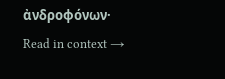ἀνδροφόνων·
Read in context →